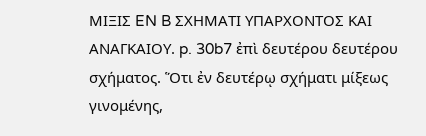ΜΙΞΙΣ EN B ΣΧΗΜΑΤΙ ΥΠΑΡΧΟΝΤΟΣ ΚΑΙ ΑΝΑΓΚΑΙΟΥ. p. 30b7 ἐπὶ δευτέρου δευτέρου σχήματος. Ὅτι ἐν δευτέρῳ σχήματι μίξεως γινομένης,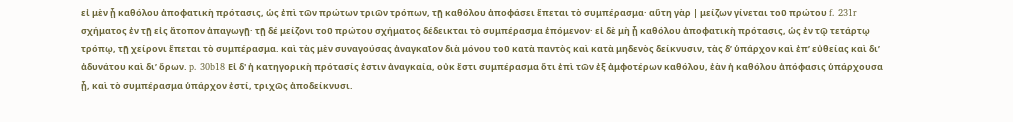εἰ μὲν ᾖ καθόλου ἀποφατικὴ πρότασις, ὡς ἐπὶ τῶν πρώτων τριῶν τρόπων, τῇ καθόλου ἀποφάσει ἕπεται τὸ συμπέρασμα· αὕτη γὰρ | μείζων γίνεται τοῦ πρώτου f. 231r σχήματος ἐν τῇ εἰς ἄτοπον ἀπαγωγῇ· τῇ δέ μείζονι τοῦ πρώτου σχήματος δέδεικται τὸ συμπέρασμα ἑπόμενον· εἰ δὲ μὴ ᾖ καθόλου ἀποφατικὴ πρότασις, ὡς ἐν τῷ τετάρτῳ τρόπῳ, τῇ χείρονι ἕπεται τὸ συμπέρασμα. καὶ τὰς μὲν συναγούσας ἀναγκαῖον διὰ μόνου τοῦ κατὰ παντὸς καὶ κατὰ μηδενὸς δείκνυσιν, τὰς δ’ ὑπάρχον καὶ ἐπ’ εὐθείας καὶ δι’ ἀδυνάτου καὶ δι’ ὅρων. p. 30b18 Εἰ δ' ἡ κατηγορικὴ πρότασίς ἐστιν ἀναγκαία, οὐκ ἔστι συμπέρασμα ὅτι ἐπὶ τῶν ἐξ ἀμφοτέρων καθόλου, ἐὰν ἡ καθόλου ἀπόφασις ὑπάρχουσα ᾖ, καὶ τὸ συμπέρασμα ὑπάρχον ἐστί, τριχῶς ἀποδείκνυσι.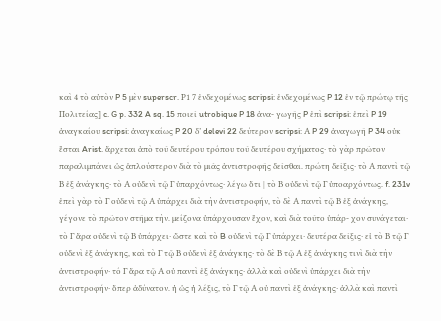καὶ 4 τὸ αὐτὸν P 5 μὲν superscr. Ρ1 7 ἐνδεχομένως scripsi: ἐνδεχομένως P 12 ἐν τῷ πρώτῳ τῆς Πολιτείας] c. G p. 332 A sq. 15 ποιεῖ utrobique P 18 ἀνα- γωγῆς P ἐπὶ scripsi: ἐπεὶ P 19 ἀναγκαίου scripsi: ἀναγκαίως P 20 δ’ delevi 22 δεύτερον scripsi: Α P 29 ἀναγωγῆ P 34 οὐκ ἔσται Arist. ἄρχεται ἀπὸ τοῦ δευτέρου τρόπου τοῦ δευτέρου σχήματος· τὸ γὰρ πρῶτον παραλιμπάνει ὡς ἁπλούστερον διὰ τὸ μιᾶς ἀντιστροφῆς δεῖσθαι. πρώτη δεῖξις· τὸ Α παντὶ τῷ Β ἐξ ἀνάγκης· τὸ Α οὐδενὶ τῷ Γ ὑπαρχόντως· λέγω ὅτι | τὸ Β οὐδενὶ τῷ Γ ὑποαρχόντως. f. 231v ἐπεὶ γὰρ τὸ Γ οὐδενὶ τῷ Α ὑπάρχει διὰ τὴν ἀντιστροφήν, τὸ δὲ Α παντὶ τῷ Β ἐξ ἀνάγκης, γέγονε τὸ πρῶτον στῆμα τὴν. μείζονα ὑπάρχουσαν ἔχον, καὶ διὰ τοῦτο ὑπάρ- χον συνάγεται· τὸ Γ ἄρα οὐδενὶ τῷ Β ὑπάρχει· ὥστε καὶ τὸ B οὐδενὶ τῷ Γ ὑπάρχει· δευτέρα δεῖξις· εἰ τὸ Β τῷ Γ οὐδενὶ ἐξ ἀνάγκης, καὶ τὸ Γ τῷ Β οὐδενὶ ἐξ ἀνάγκης· τὸ δὲ Β τῷ Α ἐξ ἀνάγκης τινὶ διὰ τὴν ἀντιστροφήν· τό Γ ἄρα τῷ Α οὐ παντὶ ἐξ ἀνάγκης· ἀλλὰ καὶ οὐδενὶ ὑπάρχει διὰ τὴν ἀντιστροφήν· ὅπερ ἀδύνατον. ἡ ὡς ἡ λέξις, τὸ Γ τῷ Α οὐ παντὶ ἐξ ἀνάγκης· ἀλλὰ καὶ παντὶ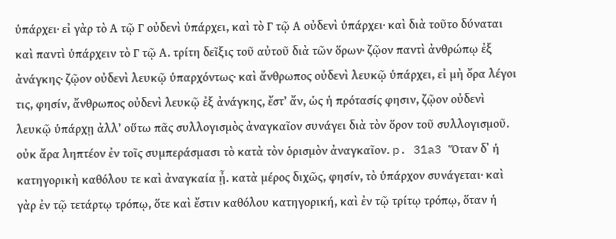ὑπάρχει· εἰ γὰρ τὸ Α τῷ Γ οὐδενὶ ὑπάρχει, καὶ τὸ Γ τῷ Α οὐδενὶ ὑπάρχει· καὶ διὰ τοῦτο δύναται καὶ παντὶ ὑπάρχειν τὸ Γ τῷ Α. τρίτη δεῖξις τοῦ αὐτοῦ διὰ τῶν ὅρων· ζῷον παντὶ ἀνθρώπῳ ἐξ ἀνάγκης· ζῷον οὐδενὶ λευκῷ ὑπαρχόντως· καὶ ἄνθρωπος οὐδενὶ λευκῷ ὑπάρχει, εἰ μὴ ὄρα λέγοι τις, φησίν, ἄνθρωπος οὐδενὶ λευκῷ ἐξ ἀνάγκης, ἔστ’ ἄν, ὡς ἡ πρότασίς φησιν, ζῷον οὐδενὶ λευκῷ ὑπάρχῃ ἀλλ’ οὕτω πᾶς συλλογισμὸς ἀναγκαῖον συνάγει διὰ τὸν ὅρον τοῦ συλλογισμοῦ. οὐκ ἄρα ληπτέον ἐν τοῖς συμπεράσμασι τὸ κατὰ τὸν ὁρισμὸν ἀναγκαῖον. p. 31a3 Ὅταν δ᾿ ἡ κατηγορικὴ καθόλου τε καὶ ἀναγκαία ᾖ. κατὰ μέρος διχῶς, φησίν, τὸ ὑπάρχον συνάγεται· καὶ γὰρ ἐν τῷ τετάρτῳ τρόπῳ, ὅτε καὶ ἔστιν καθόλου κατηγορική, καὶ ἐν τῷ τρίτῳ τρόπῳ, ὅταν ἡ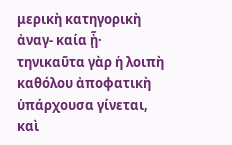μερικὴ κατηγορικὴ ἀναγ- καία ᾖ· τηνικαῦτα γὰρ ἡ λοιπὴ καθόλου ἀποφατικὴ ὑπάρχουσα γίνεται, καὶ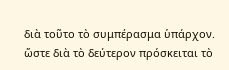διὰ τοῦτο τὸ συμπέρασμα ὑπάρχον. ὥστε διὰ τὸ δεύτερον πρόσκειται τὸ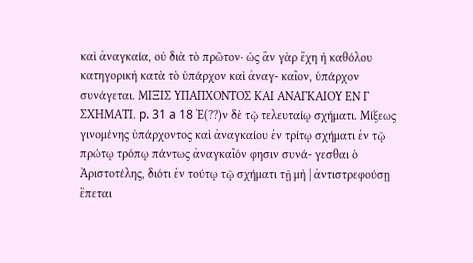καὶ ἀναγκαία, οὐ διὰ τὸ πρῶτον· ὡς ἂν γὰρ ἔχη ἡ καθόλου κατηγορικὴ κατὰ τὸ ὑπάρχον καὶ ἀναγ- καῖον, ὑπάρχον συνάγεται. ΜΙΞΙΣ ΥΠΑΠΧΟΝΤΟΣ ΚΑΙ ΑΝΑΓΚΑΙΟΥ ΕΝ Γ ΣΧΗΜΑΤΙ. p. 31 a 18 Ἐ(??)ν δὲ τῷ τελευταίῳ σχήματι. Μίξεως γινομένης ὑπάρχοντος καὶ ἀναγκαίου ἐν τρίτῳ σχήματι ἐν τῷ πρώτῳ τρόπῳ πάντως ἀναγκαῖόν φησιν συνά- γεσθαι ὁ Ἀριστοτέλης, διότι ἐν τούτῳ τῷ σχήματι τῇ μὴ | ἀντιστρεφούσῃ ἕπεται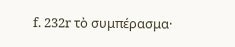f. 232r τὸ συμπέρασμα·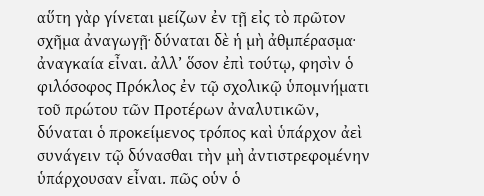αὕτη γὰρ γίνεται μείζων ἐν τῇ εἰς τὸ πρῶτον σχῆμα ἀναγωγῇ· δύναται δὲ ἡ μὴ ἀθμπέρασμα· ἀναγκαία εἶναι. ἀλλ’ ὅσον ἐπὶ τούτῳ, φησὶν ὁ φιλόσοφος Πρόκλος ἐν τῷ σχολικῷ ὑπομνήματι τοῦ πρώτου τῶν Προτέρων ἀναλυτικῶν, δύναται ὁ προκείμενος τρόπος καὶ ὑπάρχον ἀεὶ συνάγειν τῷ δύνασθαι τὴν μὴ ἀντιστρεφομένην ὑπάρχουσαν εἶναι. πῶς οὑν ὁ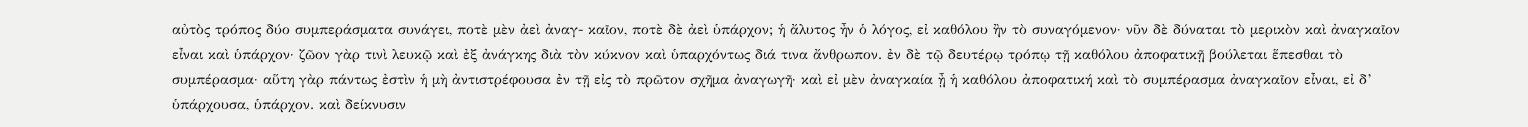αὐτὸς τρόπος δύο συμπεράσματα συνάγει, ποτὲ μὲν ἀεὶ ἀναγ- καῖον, ποτὲ δὲ ἀεὶ ὑπάρχον; ἡ ἄλυτος ἦν ὁ λόγος, εἰ καθόλου ἢν τὸ συναγόμενον· νῦν δὲ δύναται τὸ μερικὸν καὶ ἀναγκαῖον εἶναι καὶ ὑπάρχον· ζῶον γὰρ τινὶ λευκῷ καὶ ἐξ ἀνάγκης διὰ τὸν κύκνον καὶ ὑπαρχόντως διά τινα ἄνθρωπον. ἐν δὲ τῷ δευτέρῳ τρόπῳ τῇ καθόλου ἀποφατικῇ βούλεται ἕπεσθαι τὸ συμπέρασμα· αὕτη γὰρ πάντως ἐστὶν ἡ μὴ ἀντιστρέφουσα ἐν τῇ εἰς τὸ πρῶτον σχῆμα ἀναγωγῆ· καὶ εἰ μὲν ἀναγκαία ᾖ ἡ καθόλου ἀποφατική καὶ τὸ συμπέρασμα ἀναγκαῖον εἶναι, εἰ δ’ ὑπάρχουσα, ὑπάρχον. καὶ δείκνυσιν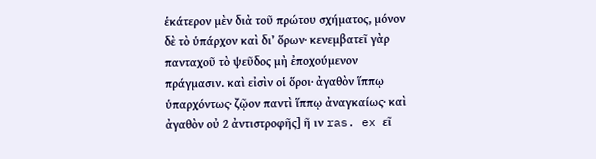ἑκάτερον μὲν διὰ τοῦ πρώτου σχήματος, μόνον δὲ τὸ ὑπάρχον καὶ δι’ ὅρων· κενεμβατεῖ γὰρ πανταχοῦ τὸ ψεῦδος μὴ ἐποχούμενον πράγμασιν. καὶ εἰσὶν οἱ ὅροι· ἀγαθὸν ἵππῳ ὑπαρχόντως· ζῷον παντὶ ἵππῳ ἀναγκαίως· καὶ ἀγαθὸν οὐ 2 ἀντιστροφῆς] ῆ ιν ras. ex εῖ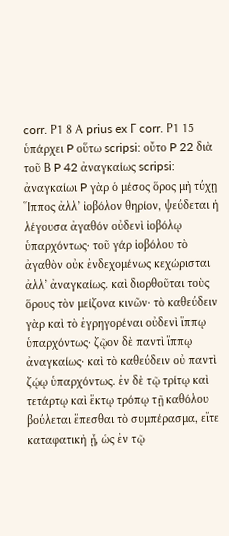corr. Ρ1 8 Α prius ex Γ corr. Ρ1 15 ὑπάρχει P οὕτω scripsi: οὔτο P 22 διὰ τοῦ Β P 42 ἀναγκαίως scripsi: ἀναγκαίωι P γὰρ ὁ μέσος ὅρος μὴ τύχῃ Ἵππος ἀλλ’ ἰοβόλον θηρίον, ψεύδεται ἡ λέγουσα ἀγαθόν οὐδενὶ ἰοβόλῳ ὑπαρχόντως· τοῦ γάρ ἰοβόλου τὸ ἀγαθὸν οὐκ ἐνδεχομένως κεχώρισται ἀλλ’ ἀναγκαίως. καὶ διορθοῦται τοὺς ὅρους τὸν μείζονα κινῶν· τὸ καθεύδειν γὰρ καὶ τὸ ἐγρηγορέναι οὐδενὶ ἵππῳ ὑπαρχόντως· ζῷον δὲ παντὶ ἵππῳ ἀναγκαίως· καὶ τὸ καθεύδειν οὐ παντὶ ζῴῳ ὑπαρχόντως. ἐν δὲ τῷ τρίτῳ καὶ τετάρτῳ καὶ ἕκτῳ τρόπῳ τῇ καθόλου βούλεται ἕπεσθαι τὸ συμπέρασμα, εἴτε καταφατικὴ ᾖ, ὡς ἐν τῷ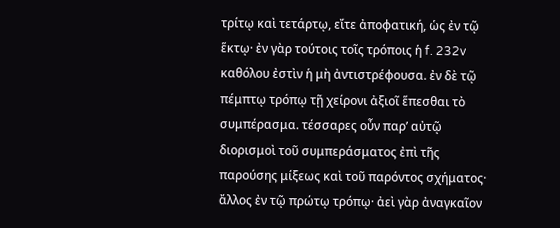τρίτῳ καὶ τετάρτῳ, εἴτε ἀποφατική, ὡς ἐν τῷ ἕκτῳ· ἐν γὰρ τούτοις τοῖς τρόποις ἡ f. 232v καθόλου ἐστὶν ἡ μὴ ἀντιστρέφουσα. ἐν δὲ τῷ πέμπτῳ τρόπῳ τῇ χείρονι ἀξιοῖ ἕπεσθαι τὸ συμπέρασμα. τέσσαρες οὖν παρ’ αὐτῷ διορισμοὶ τοῦ συμπεράσματος ἐπὶ τῆς παρούσης μίξεως καὶ τοῦ παρόντος σχήματος· ἄλλος ἐν τῷ πρώτῳ τρόπῳ· ἀεὶ γὰρ ἀναγκαῖον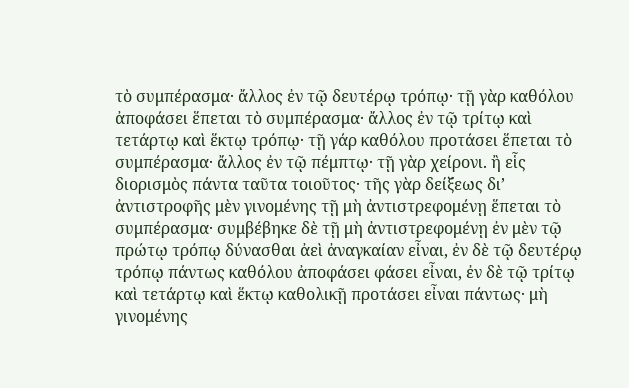τὸ συμπέρασμα· ἄλλος ἐν τῷ δευτέρῳ τρόπῳ· τῇ γὰρ καθόλου ἀποφάσει ἕπεται τὸ συμπέρασμα· ἄλλος ἐν τῷ τρίτῳ καὶ τετάρτῳ καὶ ἕκτῳ τρόπῳ· τῇ γάρ καθόλου προτάσει ἕπεται τὸ συμπέρασμα· ἄλλος ἐν τῷ πέμπτῳ· τῇ γὰρ χείρονι. ἢ εἷς διορισμὸς πάντα ταῦτα τοιοῦτος· τῆς γὰρ δείξεως δι’ ἀντιστροφῆς μὲν γινομένης τῇ μὴ ἀντιστρεφομένῃ ἕπεται τὸ συμπέρασμα· συμβέβηκε δὲ τῇ μὴ ἀντιστρεφομένῃ ἐν μὲν τῷ πρώτῳ τρόπῳ δύνασθαι ἀεὶ ἀναγκαίαν εἶναι, ἐν δὲ τῷ δευτέρῳ τρόπῳ πάντως καθόλου ἀποφάσει φάσει εἶναι, ἐν δὲ τῷ τρίτῳ καὶ τετάρτῳ καὶ ἕκτῳ καθολικῇ προτάσει εἶναι πάντως· μὴ γινομένης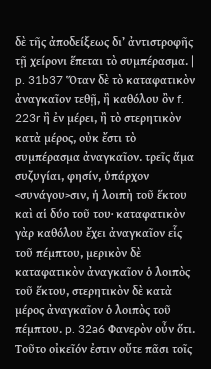δὲ τῆς ἀποδείξεως δι’ ἀντιστροφῆς τῇ χείρονι ἕπεται τὸ συμπέρασμα. | p. 31b37 Ὅταν δὲ τὸ καταφατικὸν ἀναγκαῖον τεθῇ, ἢ καθόλου ὂν f. 223r ἢ ἐν μέρει, ἢ τὸ στερητικὸν κατὰ μέρος, οὐκ ἔστι τὸ συμπέρασμα ἀναγκαῖον. τρεῖς ἅμα συζυγίαι, φησίν, ὑπάρχον <συνάγου>σιν, ἡ λοιπὴ τοῦ ἕκτου καὶ αἱ δύο τοῦ του· καταφατικὸν γὰρ καθόλου ἔχει ἀναγκαῖον εἷς τοῦ πέμπτου, μερικὸν δὲ καταφατικὸν ἀναγκαῖον ὁ λοιπὸς τοῦ ἕκτου, στερητικὸν δὲ κατὰ μέρος ἀναγκαῖον ὁ λοιπὸς τοῦ πέμπτου. p. 32a6 Φανερὸν οὖν ὅτι. Τοῦτο οἰκεῖόν ἐστιν οὔτε πᾶσι τοῖς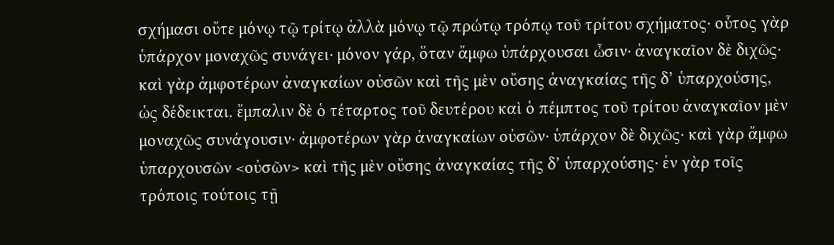σχήμασι οὔτε μόνῳ τῷ τρίτῳ ἀλλὰ μόνῳ τῷ πρώτῳ τρόπῳ τοῦ τρίτου σχήματος· οὗτος γὰρ ὑπάρχον μοναχῶς συνάγει· μόνον γάρ, ὅταν ἄμφω ὑπάρχουσαι ὦσιν· ἀναγκαῖον δὲ διχῶς· καὶ γὰρ ἀμφοτέρων ἀναγκαίων οὐσῶν καὶ τῆς μὲν οὔσης ἀναγκαίας τῆς δ’ ὑπαρχούσης, ὡς δέδεικται. ἔμπαλιν δὲ ὁ τέταρτος τοῦ δευτέρου καὶ ὁ πέμπτος τοῦ τρίτου ἀναγκαῖον μὲν μοναχῶς συνάγουσιν· ἀμφοτέρων γὰρ ἀναγκαίων οὐσῶν· ὑπάρχον δὲ διχῶς· καὶ γὰρ ἄμφω ὑπαρχουσῶν <οὐσῶν> καὶ τῆς μὲν οὔσης ἀναγκαίας τῆς δ’ ὑπαρχούσης· ἐν γὰρ τοῖς τρόποις τούτοις τῇ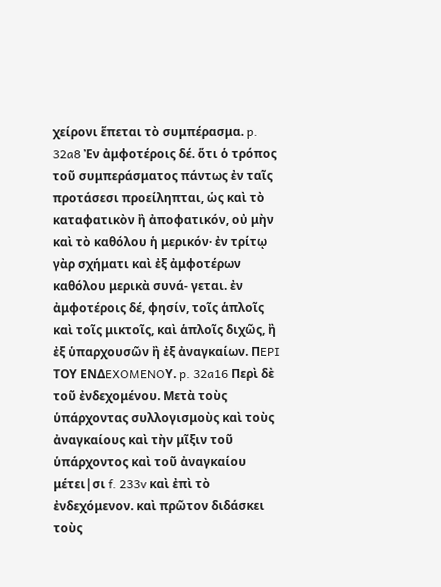χείρονι ἕπεται τὸ συμπέρασμα. p. 32a8 Ἐν ἀμφοτέροις δέ. ὅτι ὁ τρόπος τοῦ συμπεράσματος πάντως ἐν ταῖς προτάσεσι προείληπται, ὡς καὶ τὸ καταφατικὸν ἢ ἀποφατικόν, οὐ μὴν καὶ τὸ καθόλου ἡ μερικόν· ἐν τρίτῳ γὰρ σχήματι καὶ ἐξ ἀμφοτέρων καθόλου μερικὰ συνά- γεται. ἐν ἀμφοτέροις δέ, φησίν, τοῖς ἁπλοῖς καὶ τοῖς μικτοῖς, καὶ ἁπλοῖς διχῶς, ἢ ἐξ ὑπαρχουσῶν ἢ ἐξ ἀναγκαίων. ΠEPI TOΥ ENΔEXOMENOΥ. p. 32a16 Περὶ δὲ τοῦ ἐνδεχομένου. Μετὰ τοὺς ὑπάρχοντας συλλογισμοὺς καὶ τοὺς ἀναγκαίους καὶ τὴν μῖξιν τοῦ ὑπάρχοντος καὶ τοῦ ἀναγκαίου μέτει|σι f. 233v καὶ ἐπὶ τὸ ἐνδεχόμενον. καὶ πρῶτον διδάσκει τοὺς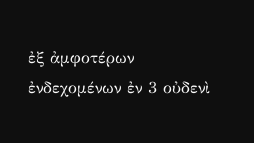ἐξ ἀμφοτέρων ἐνδεχομένων ἐν 3 οὐδενὶ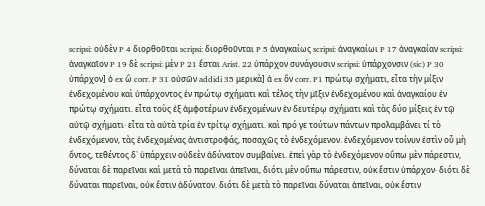scripsi: οὐδὲν P 4 διορθοῦται scripsi: διορθοῦνται P 5 ἀναγκαίως scripsi: ἀναγκαίωι P 17 ἀναγκαίαν scripsi: ἀναγκαῖον P 19 δὲ scripsi: μὲν P 21 ἔσται Arist. 22 ὑπάρχον συνάγουσιν scripsi: ὑπάρχονσιν (sic) P 30 ὑπάρχον] ὁ ex ὢ corr. P 31 οὐσῶν addidi 35 μερικὰ] ἁ ex ὂν corr. P1 πρώτῳ σχήματι, εἶτα τὴν μίξιν ἐνδεχομένου καὶ ὐπάρχοντος ἐν πρώτῳ σχήματι καὶ τέλος τὴν μῖξιν ἐνδεχομένου καὶ ἀναγκαίου ἐν πρώτῳ σχήματι. εἶτα τοὺς ἐξ ἀμφοτέρων ἐνδεχομένων ἐν δευτέρῳ σχήματι καὶ τὰς δύο μίξεις ἐν τῷ αὐτῷ σχήματι· εἶτα τὰ αὐτὰ τρία ἐν τρίτῳ σχήματι. καὶ πρό γε τούτων πάντων προλαμβάνει τί τὸ ἐνδεχόμενον, τὰς ἐνδεχομένας ἀντιστροφάς, ποσαχῶς τὸ ἐνδεχόμενον. ἐνδεχόμενον τοίνυν ἐστὶν οὖ μὴ ὄντος, τεθέντος δ᾿ ὑπάρχειν οὐδεὲν ἀδύνατον συμβαίνει. ἐπεὶ γὰρ τὸ ἐνδεχόμενον οὕπω μὲν πάρεστιν, δύναται δὲ παρεῖναι καὶ μετὰ τὸ παρεῖναι ἀπεῖναι, διότι μὲν οὔπω πάρεστιν, οὐκ ἔστιν ὑπάρχον· διότι δὲ δύναται παρεῖναι, οὐκ ἔστιν ἀδύνατον. διότι δὲ μετὰ τὸ παρεῖναι δύναται ἀπεῖναι, οὐκ ἔστιν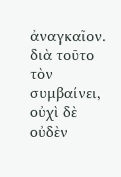ἀναγκαῖον. διὰ τοῦτο τὸν συμβαίνει, οὐχὶ δὲ οὐδὲν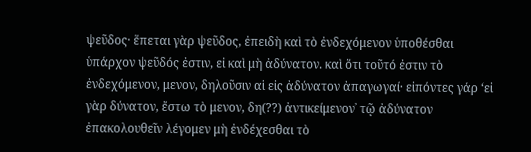ψεῦδος· ἕπεται γὰρ ψεῦδος, ἐπειδὴ καὶ τὸ ἐνδεχόμενον ὑποθέσθαι ὑπάρχον ψεῦδός ἐστιν, εἰ καὶ μὴ ἀδύνατον. καὶ ὅτι τοῦτό ἐστιν τὸ ἐνδεχόμενον, μενον, δηλοῦσιν αἱ εἰς ἀδύνατον ἀπαγωγαί· εἰπόντες γάρ ‘εἰ γὰρ δύνατον, ἔστω τὸ μενον, δη(??) ἀντικείμενον᾿ τῷ ἀδύνατον ἐπακολουθεῖν λέγομεν μὴ ἐνδέχεσθαι τὸ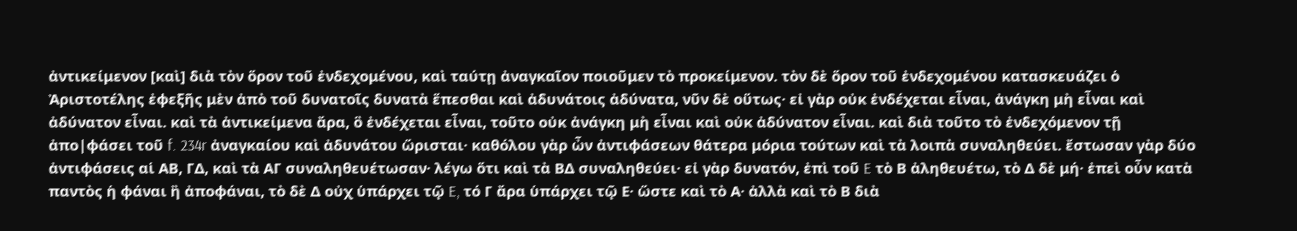ἀντικείμενον [καὶ] διὰ τὸν ὅρον τοῦ ἐνδεχομένου, καὶ ταύτῃ ἀναγκαῖον ποιοῦμεν τὸ προκείμενον. τὸν δὲ ὅρον τοῦ ἐνδεχομένου κατασκευάζει ὁ Ἀριστοτέλης ἐφεξῆς μὲν ἀπὸ τοῦ δυνατοῖς δυνατὰ ἕπεσθαι καὶ ἀδυνάτοις ἀδύνατα, νῦν δὲ οὕτως· εἰ γὰρ οὐκ ἐνδέχεται εἶναι, ἀνάγκη μὴ εἶναι καὶ ἀδύνατον εἶναι. καὶ τὰ ἀντικείμενα ἄρα, ὃ ἐνδέχεται εἶναι, τοῦτο οὐκ ἀνάγκη μὴ εἶναι καὶ οὐκ ἀδύνατον εἶναι. καὶ διὰ τοῦτο τὸ ἐνδεχόμενον τῇ ἀπο|φάσει τοῦ f. 234r ἀναγκαίου καὶ ἀδυνάτου ὥρισται· καθόλου γὰρ ὦν ἀντιφάσεων θάτερα μόρια τούτων καὶ τὰ λοιπὰ συναληθεύει. ἔστωσαν γὰρ δύο ἀντιφάσεις αἱ ΑΒ, ΓΔ, καὶ τὰ ΑΓ συναληθευέτωσαν· λέγω ὅτι καὶ τὰ ΒΔ συναληθεύει· εἰ γὰρ δυνατόν, ἐπὶ τοῦ E τὸ Β ἀληθευέτω, τὸ Δ δὲ μή· ἐπεὶ οὖν κατὰ παντὸς ἡ φάναι ἢ ἀποφάναι, τὸ δὲ Δ οὐχ ὑπάρχει τῷ E, τό Γ ἄρα ὑπάρχει τῷ Ε· ὥστε καὶ τὸ Α· ἀλλὰ καὶ τὸ Β διὰ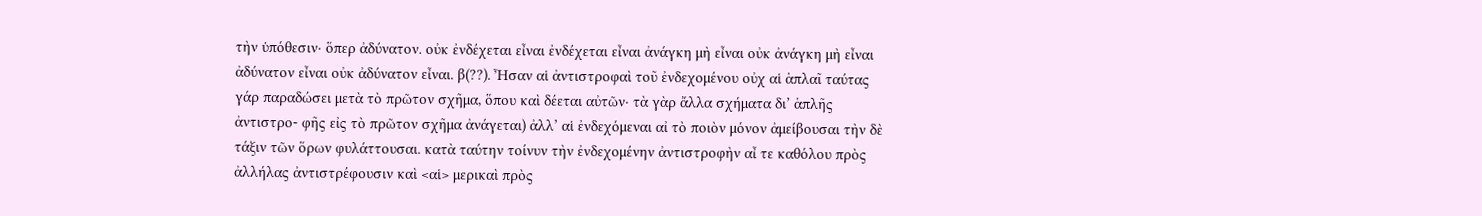τὴν ὑπόθεσιν· ὅπερ ἀδύνατον. οὐκ ἐνδέχεται εἶναι ἐνδέχεται εἶναι ἀνάγκη μὴ εἶναι οὐκ ἀνάγκη μὴ εἶναι ἀδύνατον εἶναι οὐκ ἀδύνατον εἶναι. β(??). Ἦσαν αἱ ἀντιστροφαὶ τοῦ ἐνδεχομένου οὐχ αἱ ἁπλαῖ ταύτας γάρ παραδώσει μετὰ τὸ πρῶτον σχῆμα, ὅπου καὶ δέεται αὐτῶν· τὰ γὰρ ἄλλα σχήματα δι’ ἁπλῆς ἀντιστρο- φῆς εἰς τὸ πρῶτον σχῆμα ἀνάγεται) ἀλλ’ αἱ ἐνδεχόμεναι αἰ τὸ ποιὸν μόνον ἀμείβουσαι τὴν δὲ τάξιν τῶν ὅρων φυλάττουσαι. κατὰ ταύτην τοίνυν τὴν ἐνδεχομένην ἀντιστροφὴν αἶ τε καθόλου πρὸς ἀλλήλας ἀντιστρέφουσιν καὶ <αἱ> μερικαὶ πρὸς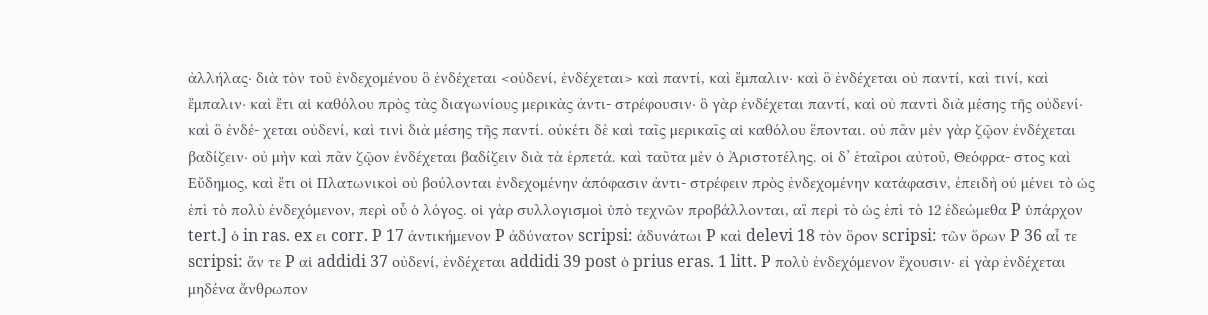ἀλλήλας· διὰ τὸν τοῦ ἐνδεχομένου ὃ ἐνδέχεται <οὐδενί, ἐνδέχεται> καὶ παντί, καὶ ἔμπαλιν· καὶ ὃ ἐνδέχεται οὐ παντί, καὶ τινί, καὶ ἔμπαλιν· καὶ ἔτι αἱ καθόλου πρὸς τὰς διαγωνίους μερικὰς ἀντι- στρέφουσιν· ὃ γὰρ ἐνδέχεται παντί, καὶ οὐ παντὶ διὰ μέσης τῆς οὐδενί· καὶ ὃ ἐνδέ- χεται οὐδενί, καὶ τινὶ διὰ μέσης τῆς παντί. οὐκέτι δὲ καὶ ταῖς μερικαῖς αἱ καθόλου ἕπονται. οὐ πᾶν μὲν γὰρ ζῷον ἐνδέχεται βαδίζειν· οὐ μὴν καὶ πᾶν ζῷον ἐνδέχεται βαδίζειν διὰ τὰ ἑρπετά. καὶ ταῦτα μὲν ὁ Ἀριστοτέλης. οἱ δ’ ἑταῖροι αὐτοῦ, Θεόφρα- στος καὶ Εὔδημος, καὶ ἔτι οἱ Πλατωνικοὶ οὐ βούλονται ἐνδεχομένην ἀπόφασιν ἀντι- στρέφειν πρὸς ἐνδεχομένην κατάφασιν, ἐπειδὴ οὐ μένει τὸ ὡς ἐπὶ τὸ πολὺ ἐνδεχόμενον, περὶ οὗ ὁ λόγος. οἱ γὰρ συλλογισμοὶ ὑπὸ τεχνῶν προβάλλονται, αἲ περὶ τὸ ὡς ἐπὶ τὸ 12 ἐδεώμεθα P ὑπάρχον tert.] ὁ in ras. ex ει corr. P 17 ἀντικήμενον P ἀδύνατον scripsi: ἀδυνάτωι P καὶ delevi 18 τὸν ὅρον scripsi: τῶν ὅρων P 36 αἶ τε scripsi: ἄν τε P αἱ addidi 37 οὐδενί, ἐνδέχεται addidi 39 post ὁ prius eras. 1 litt. P πολὺ ἐνδεχόμενον ἔχουσιν· εἰ γὰρ ἐνδέχεται μηδένα ἄνθρωπον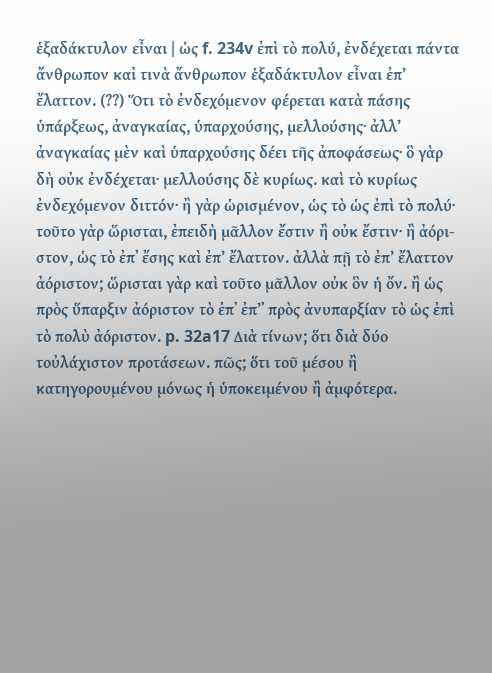ἑξαδάκτυλον εἶναι | ὡς f. 234v ἐπὶ τὸ πολύ, ἐνδέχεται πάντα ἄνθρωπον καἰ τινὰ ἄνθρωπον ἑξαδάκτυλον εἶναι ἐπ’ ἔλαττον. (??) Ὅτι τὸ ἐνδεχόμενον φέρεται κατὰ πάσης ὑπάρξεως, ἀναγκαίας, ὑπαρχούσης, μελλούσης· ἀλλ’ ἀναγκαίας μὲν καὶ ὑπαρχούσης δέει τῆς ἀποφάσεως· ὃ γὰρ δὴ οὐκ ἐνδέχεται· μελλούσης δὲ κυρίως. καὶ τὸ κυρίως ἐνδεχόμενον διττόν· ἢ γὰρ ὡρισμένον, ὡς τὸ ὡς ἐπὶ τὸ πολύ· τοῦτο γὰρ ὥρισται, ἐπειδὴ μᾶλλον ἔστιν ἢ οὐκ ἔστιν· ἢ ἀόρι- στον, ὡς τὸ ἐπ᾿ ἔσης καὶ ἐπ’ ἔλαττον. ἀλλὰ πῇ τὸ ἐπ’ ἔλαττον ἀόριστον; ὥρισται γὰρ καὶ τοῦτο μᾶλλον οὐκ ὃν ἡ ὄν. ἢ ὡς πρὸς ὕπαρξιν ἀόριστον τὸ ἐπ᾿ ἐπ’᾿ πρὸς ἀνυπαρξίαν τὸ ὡς ἐπὶ τὸ πολὺ ἀόριστον. p. 32a17 Διὰ τίνων; ὅτι διὰ δύο τοὐλάχιστον προτάσεων. πῶς; ὅτι τοῦ μέσου ἢ κατηγορουμένου μόνως ἡ ὑποκειμένου ἢ ἀμφότερα.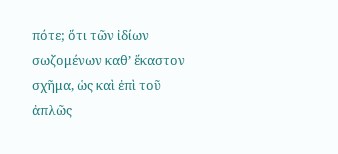πότε; ὅτι τῶν ἰδίων σωζομένων καθ’ ἕκαστον σχῆμα, ὡς καὶ ἐπὶ τοῦ ἀπλῶς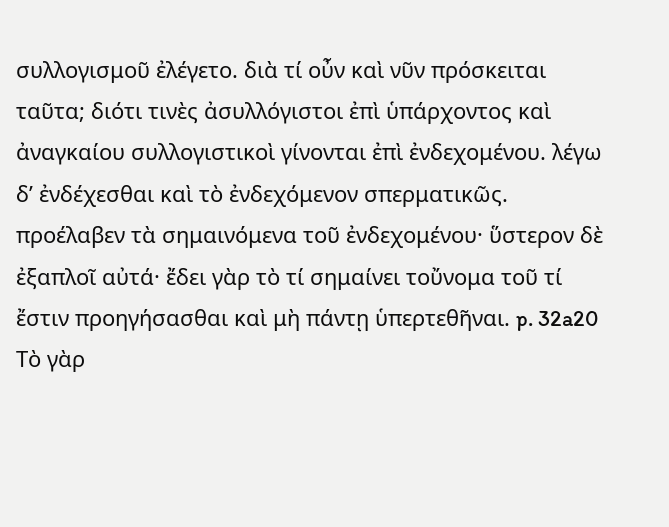συλλογισμοῦ ἐλέγετο. διὰ τί οὖν καὶ νῦν πρόσκειται ταῦτα; διότι τινὲς ἀσυλλόγιστοι ἐπὶ ὑπάρχοντος καὶ ἀναγκαίου συλλογιστικοὶ γίνονται ἐπὶ ἐνδεχομένου. λέγω δ’ ἐνδέχεσθαι καὶ τὸ ἐνδεχόμενον σπερματικῶς. προέλαβεν τὰ σημαινόμενα τοῦ ἐνδεχομένου· ὕστερον δὲ ἐξαπλοῖ αὐτά· ἔδει γὰρ τὸ τί σημαίνει τοὔνομα τοῦ τί ἔστιν προηγήσασθαι καὶ μὴ πάντῃ ὑπερτεθῆναι. p. 32a20 Τὸ γὰρ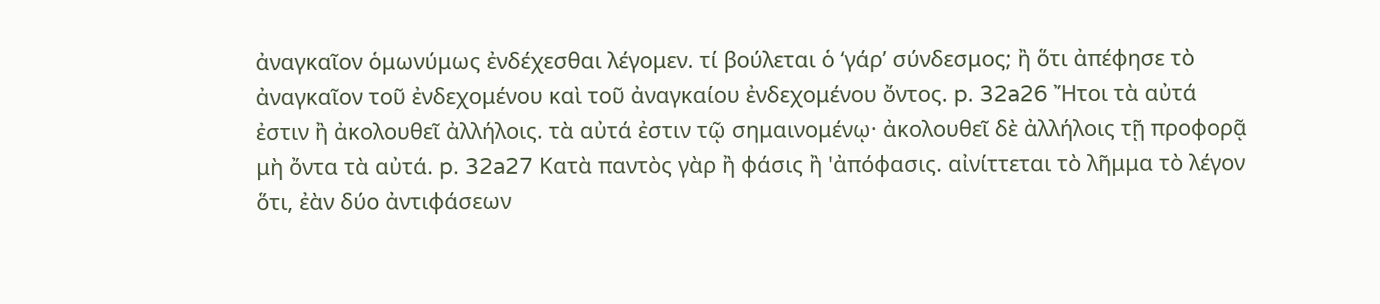ἀναγκαῖον ὁμωνύμως ἐνδέχεσθαι λέγομεν. τί βούλεται ὁ ‘γάρ’ σύνδεσμος; ἢ ὅτι ἀπέφησε τὸ ἀναγκαῖον τοῦ ἐνδεχομένου καὶ τοῦ ἀναγκαίου ἐνδεχομένου ὄντος. p. 32a26 Ἤτοι τὰ αὐτά ἐστιν ἢ ἀκολουθεῖ ἀλλήλοις. τὰ αὐτά ἐστιν τῷ σημαινομένῳ· ἀκολουθεῖ δὲ ἀλλήλοις τῇ προφορᾷ μὴ ὄντα τὰ αὐτά. p. 32a27 Κατὰ παντὸς γὰρ ἢ φάσις ἢ 'ἀπόφασις. αἰνίττεται τὸ λῆμμα τὸ λέγον ὅτι, ἐὰν δύο ἀντιφάσεων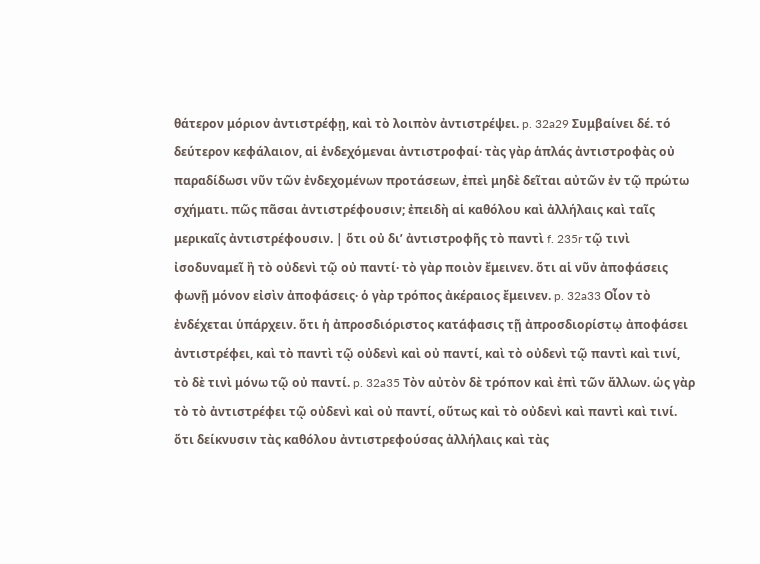θάτερον μόριον ἀντιστρέφῃ, καὶ τὸ λοιπὸν ἀντιστρέψει. p. 32a29 Συμβαίνει δέ. τό δεύτερον κεφάλαιον, αἱ ἐνδεχόμεναι ἀντιστροφαί· τὰς γὰρ ἁπλάς ἀντιστροφὰς οὐ παραδίδωσι νῦν τῶν ἐνδεχομένων προτάσεων, ἐπεὶ μηδὲ δεῖται αὐτῶν ἐν τῷ πρώτω σχήματι. πῶς πᾶσαι ἀντιστρέφουσιν; ἐπειδὴ αἱ καθόλου καὶ ἀλλήλαις καὶ ταῖς μερικαῖς ἀντιστρέφουσιν. | ὅτι οὐ δι’ ἀντιστροφῆς τὸ παντὶ f. 235r τῷ τινὶ ἰσοδυναμεῖ ἢ τὸ οὐδενὶ τῷ οὐ παντί· τὸ γὰρ ποιὸν ἔμεινεν. ὅτι αἱ νῦν ἀποφάσεις φωνῇ μόνον εἰσὶν ἀποφάσεις· ὁ γὰρ τρόπος ἀκέραιος ἔμεινεν. p. 32a33 Οἶον τὸ ἐνδέχεται ὑπάρχειν. ὅτι ἡ ἀπροσδιόριστος κατάφασις τῇ ἀπροσδιορίστῳ ἀποφάσει ἀντιστρέφει, καὶ τὸ παντὶ τῷ οὐδενὶ καὶ οὐ παντί, καὶ τὸ οὐδενὶ τῷ παντὶ καὶ τινί, τὸ δὲ τινὶ μόνω τῷ οὐ παντί. p. 32a35 Τὸν αὐτὸν δὲ τρόπον καὶ ἐπὶ τῶν ἄλλων. ὡς γὰρ τὸ τὸ ἀντιστρέφει τῷ οὐδενὶ καὶ οὐ παντί, οὕτως καὶ τὸ οὐδενὶ καὶ παντὶ καὶ τινί. ὅτι δείκνυσιν τὰς καθόλου ἀντιστρεφούσας ἀλλήλαις καὶ τὰς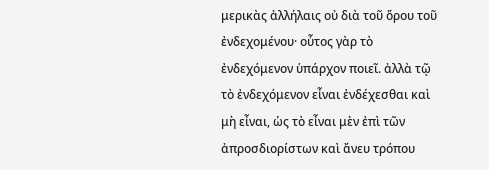μερικὰς ἀλλήλαις οὐ διὰ τοῦ ὅρου τοῦ ἐνδεχομένου· οὗτος γὰρ τὸ ἐνδεχόμενον ὑπάρχον ποιεῖ. ἀλλὰ τῷ τὸ ἐνδεχόμενον εἶναι ἐνδέχεσθαι καὶ μὴ εἶναι, ὡς τὸ εἶναι μὲν ἐπὶ τῶν ἀπροσδιορίστων καὶ ἄνευ τρόπου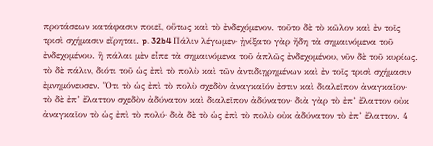προτάσεων κατάφασιν ποιεῖ, οὕτως καὶ τὸ ἐνδεχόμενον. τοῦτο δὲ τὸ κῶλον καὶ ἐν τοῖς τρισὶ σχήμασιν εἴρηται. p. 32b4 Πάλιν λέγωμεν· ᾐνίξατο γὰρ ἤδη τὰ σημαινόμενα τοῦ ἐνδεχομένου. ἢ πάλαι μὲν εἶπε τὰ σημαινόμενα τοῦ ἁπλῶς ἐνδεχομένου, νῦν δὲ τοῦ κυρίως. τὸ δὲ πάλιν, διότι τοῦ ὡς ἐπὶ τὸ πολὺ καὶ τῶν ἀντιδιῃρημένων καὶ ἐν τοῖς τρισὶ σχήμασιν ἐμνημόνευσεν. Ὅτι τὸ ὡς ἐπὶ τὸ πολὺ σχεδὸν ἀναγκαῖόν ἐστιν καὶ διαλεῖπον ἀναγκαῖον· τὸ δὲ ἐπ’ ἔλαττον σχεδὸν ἀδύνατον καὶ διαλεῖπον ἀδύνατον· διὰ γὰρ τὸ ἐπ’ ἔλαττον οὐκ ἀναγκαῖον τὸ ὡς ἐπὶ τὸ πολύ· διὰ δὲ τὸ ὡς ἐπὶ τὸ πολὺ οὐκ ἀδύνατον τὸ ἐπ’ ἔλαττον. 4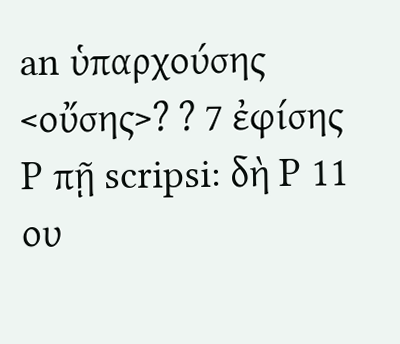an ὑπαρχούσης <οὔσης>? ? 7 ἐφίσης P πῇ scripsi: δὴ P 11 ου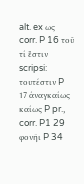alt. ex ως corr. P 16 τοῦ τί ἔστιν scripsi: τουτέστιν P 17 άναγκαίως καίως P pr., corr. P1 29 φονῆι P 34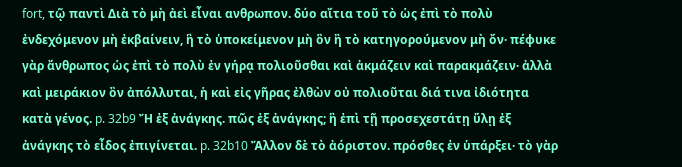fort, τῷ παντὶ Διὰ τὸ μὴ ἀεὶ εἶναι ανθρωπον. δύο αἴτια τοῦ τὸ ὡς ἐπὶ τὸ πολὺ ἐνδεχόμενον μὴ ἐκβαίνειν, ἣ τὸ ὑποκείμενον μὴ ὃν ἢ τὸ κατηγορούμενον μὴ ὄν· πέφυκε γὰρ ἄνθρωπος ὡς ἐπὶ τὸ πολὺ ἐν γήρᾳ πολιοῦσθαι καὶ ἀκμάζειν καὶ παρακμάζειν· ἀλλὰ καὶ μειράκιον ὂν ἀπόλλυται, ἡ καὶ εἰς γῆρας ἐλθὼν οὐ πολιοῦται διά τινα ἰδιότητα κατὰ γένος. p. 32b9 Ἤ ἐξ ἀνάγκης. πῶς ἐξ ἀνάγκης; ἢ ἐπὶ τῇ προσεχεστάτῃ ὕλῃ ἐξ ἀνάγκης τὸ εἶδος ἐπιγίνεται. p. 32b10 Ἄλλον δὲ τὸ ἀόριστον. πρόσθες ἐν ὑπάρξει· τὸ γὰρ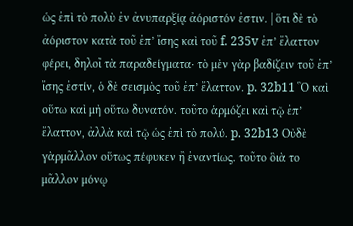ὡς ἐπὶ τὸ πολὺ ἐν ἀνυπαρξίᾳ ἀόριστόν ἐστιν. | ὅτι δὲ τὸ ἀόριστον κατὰ τοῦ ἐπ’ ἴσης καὶ τοῦ f. 235v ἐπ’ ἔλαττον φέρει, δηλοῖ τὰ παραδείγματα· τὸ μὲν γὰρ βαδίζειν τοῦ ἐπ’ ἴσης ἐστίν, ὁ δὲ σεισμὸς τοῦ ἐπ’ ἔλαττον. p. 32b11 Ὃ καὶ οὕτω καὶ μὴ οὕτω δυνατόν. τοῦτο ἁρμόζει καὶ τῷ ἐπ’ ἔλαττον, ἀλλὰ καὶ τῷ ὡς ἐπὶ τὸ πολύ. p. 32b13 Οὐδὲ γὰρμᾶλλον οὕτως πέφυκεν ἢ ἐναντίως. τοῦτο ὃιὰ το μᾶλλον μόνῳ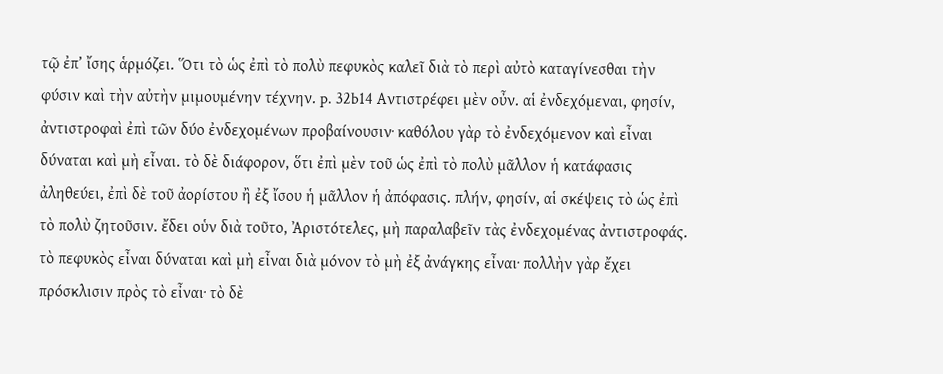τῷ ἐπ’ ἴσης ἁρμόζει. Ὅτι τὸ ὡς ἐπὶ τὸ πολὺ πεφυκὸς καλεῖ διὰ τὸ περὶ αὐτὸ καταγίνεσθαι τὴν φύσιν καὶ τὴν αὐτὴν μιμουμένην τέχνην. p. 32b14 Αντιστρέφει μὲν οὖν. αἱ ἐνδεχόμεναι, φησίν, ἀντιστροφαὶ ἐπὶ τῶν δύο ἐνδεχομένων προβαίνουσιν· καθόλου γὰρ τὸ ἐνδεχόμενον καὶ εἶναι δύναται καὶ μὴ εἶναι. τὸ δὲ διάφορον, ὅτι ἐπὶ μὲν τοῦ ὡς ἐπὶ τὸ πολὺ μᾶλλον ἡ κατάφασις ἀληθεύει, ἐπὶ δὲ τοῦ ἀορίστου ἢ ἐξ ἴσου ἡ μᾶλλον ἡ ἀπόφασις. πλήν, φησίν, αἱ σκέψεις τὸ ὡς ἐπὶ τὸ πολὺ ζητοῦσιν. ἔδει οὑν διὰ τοῦτο, Ἀριστότελες, μὴ παραλαβεῖν τὰς ἐνδεχομένας ἀντιστροφάς. τὸ πεφυκὸς εἶναι δύναται καὶ μὴ εἶναι διὰ μόνον τὸ μὴ ἐξ ἀνάγκης εἶναι· πολλὴν γὰρ ἔχει πρόσκλισιν πρὸς τὸ εἶναι· τὸ δὲ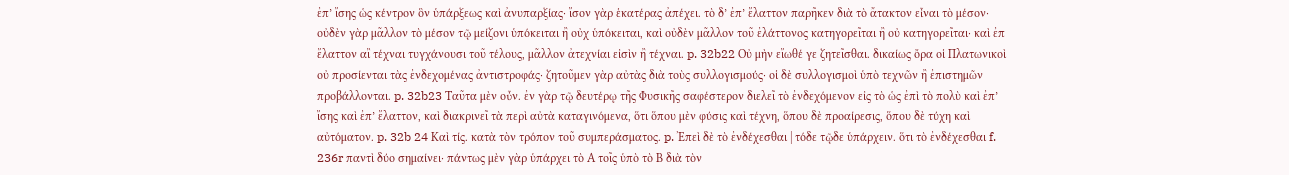ἐπ’ ἴσης ὡς κέντρον ὃν ὑπάρξεως καὶ ἀνυπαρξίας· ἴσον γὰρ ἑκατέρας ἀπέχει. τὸ δ’ ἐπ’ ἔλαττον παρῆκεν διὰ τὸ ἄτακτον εἶναι τὸ μέσον· οὐδὲν γὰρ μᾶλλον τὸ μέσον τῷ μείζονι ὑπόκειται ἢ οὐχ ὑπόκειται, καὶ οὐδὲν μᾶλλον τοῦ ἐλάττονος κατηγορεῖται ἢ οὐ κατηγορεῖται· καὶ ἐπ ἔλαττον αἲ τέχναι τυγχάνουσι τοῦ τέλους, μᾶλλον ἀτεχνίαι εἰσὶν ἢ τέχναι. p. 32b22 Οὐ μὴν εἴωθέ γε ζητεῖσθαι. δικαίως ὄρα οἱ Πλατωνικοὶ οὐ προσίενται τὰς ἐνδεχομένας ἀντιστροφάς· ζητοῦμεν γὰρ αὐτὰς διὰ τοὺς συλλογισμούς· οἱ δὲ συλλογισμοὶ ὑπὸ τεχνῶν ἢ ἐπιστημῶν προβάλλονται. p. 32b23 Ταῦτα μὲν οὖν. ἐν γὰρ τῷ δευτέρῳ τῆς Φυσικῆς σαφέστερον διελεῖ τὸ ἐνδεχόμενον εἰς τὸ ὡς ἐπὶ τὸ πολὺ καὶ ἐπ’ ἴσης καὶ ἐπ’ ἔλαττον, καὶ διακρινεῖ τὰ περὶ αὐτὰ καταγινόμενα, ὅτι ὅπου μὲν φύσις καὶ τέχνη, ὅπου δὲ προαίρεσις, ὅπου δὲ τύχη καὶ αὐτόματον. p. 32b 24 Καὶ τίς. κατὰ τὸν τρόπον τοῦ συμπεράσματος. p. Ἐπεὶ δὲ τὸ ἐνδέχεσθαι | τόδε τῷδε ὑπάρχειν. ὅτι τὸ ἐνδέχεσθαι f. 236r παντὶ δύο σημαίνει· πάντως μὲν γὰρ ὑπάρχει τὸ Α τοῖς ὑπὸ τὸ Β διὰ τὸν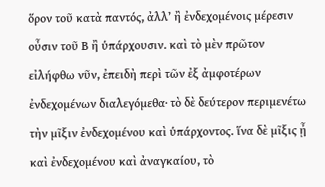ὅρον τοῦ κατὰ παντός, ἀλλ’ ἢ ἐνδεχομένοις μέρεσιν οὖσιν τοῦ Β ἢ ὑπάρχουσιν. καὶ τὸ μὲν πρῶτον εἰλήφθω νῦν, ἐπειδὴ περὶ τῶν ἐξ ἀμφοτέρων ἐνδεχομένων διαλεγόμεθα· τὸ δὲ δεύτερον περιμενέτω τὴν μῖξιν ἐνδεχομένου καὶ ὑπάρχοντος. ἵνα δὲ μῖξις ᾖ καὶ ἐνδεχομένου καὶ ἀναγκαίου, τὸ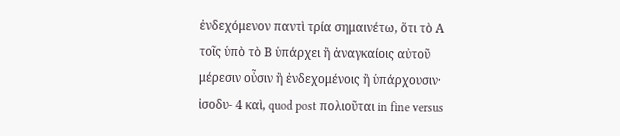ἐνδεχόμενον παντὶ τρία σημαινέτω, ὅτι τὸ Α τοῖς ὑπὸ τὸ Β ὑπάρχει ἢ ἀναγκαίοις αὐτοῦ μέρεσιν οὖσιν ἢ ἐνδεχομένοις ἢ ὑπάρχουσιν· ἰσοδυ- 4 καὶ, quod post πολιοῦται in fine versus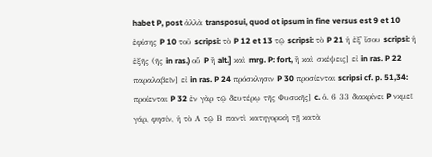habet P, post ἀλλὰ transposui, quod ot ipsum in fine versus est 9 et 10 ἐφίσης P 10 τοῦ scripsi: τὸ P 12 et 13 τῷ scripsi: τὸ P 21 ἡ ἐξ᾿ ἴσου scripsi: ἡ ἐξῆς (ῆς in ras.) οὗ P ἢ alt.] καὶ mrg. P: fort, ἢ καὶ σκέψεις] εἰ in ras. P 22 παραλαβεῖν] εἰ in ras. P 24 πρόσκλησιν P 30 προσίενται scripsi cf. p. 51,34: προίενται P 32 ἐν γὰρ τῷ δευτέρῳ τῆς Φυσικῆς] c. ὁ. 6 33 διακρίνει P νκμεῖ γάρ, φησίν, ἡ τὸ Α τῷ Β παντὶ κατηγορικὴ τῇ κατὰ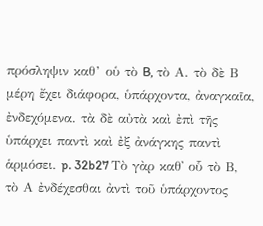πρόσληψιν καθ’ οὑ τὸ B, τὸ Α. τὸ δὲ Β μέρη ἔχει διάφορα, ὑπάρχοντα, ἀναγκαῖα, ἐνδεχόμενα. τὰ δὲ αὐτὰ καὶ ἐπὶ τῆς ὑπάρχει παντὶ καὶ ἐξ ἀνάγκης παντὶ ἁρμόσει. p. 32b27 Τὸ γὰρ καθ᾿ οὗ τὸ Β, τὸ Α ἐνδέχεσθαι ἀντὶ τοῦ ὑπάρχοντος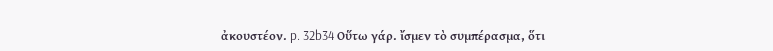ἀκουστέον. p. 32b34 Οὕτω γάρ. ἴσμεν τὸ συμπέρασμα, ὅτι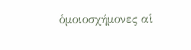ὁμοιοσχήμονες αἱ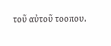τοῦ αὐτοῦ τοοπου.